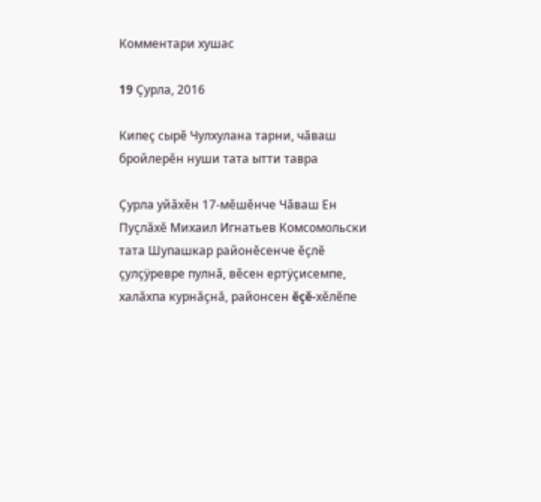Комментари хушас

19 Çурла, 2016

Кипеç сырĕ Чулхулана тарни, чăваш бройлерĕн нуши тата ытти тавра

Çурла уйăхĕн 17-мĕшĕнче Чăваш Ен Пуçлăхĕ Михаил Игнатьев Комсомольски тата Шупашкар районĕсенче ĕçлĕ çулçÿревре пулнă, вĕсен ертÿçисемпе, халăхпа курнăçнă, районсен ĕçĕ-хĕлĕпе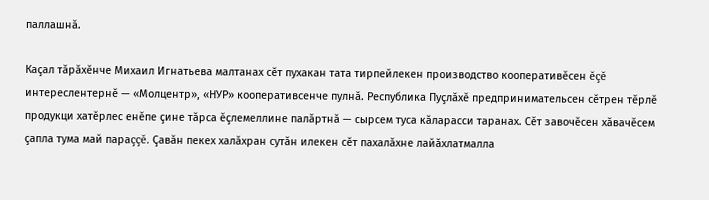паллашнă.

Каçал тăрăхĕнче Михаил Игнатьева малтанах сĕт пухакан тата тирпейлекен производство кооперативĕсен ĕçĕ интереслентернĕ — «Молцентр», «НУР» кооперативсенче пулнă. Республика Пуçлăхĕ предпринимательсен сĕтрен тĕрлĕ продукци хатĕрлес енĕпе çине тăрса ĕçлемеллине палăртнă — сырсем туса кăларасси таранах. Сĕт завочĕсен хăвачĕсем çапла тума май параççĕ. Çавăн пекех халăхран сутăн илекен сĕт пахалăхне лайăхлатмалла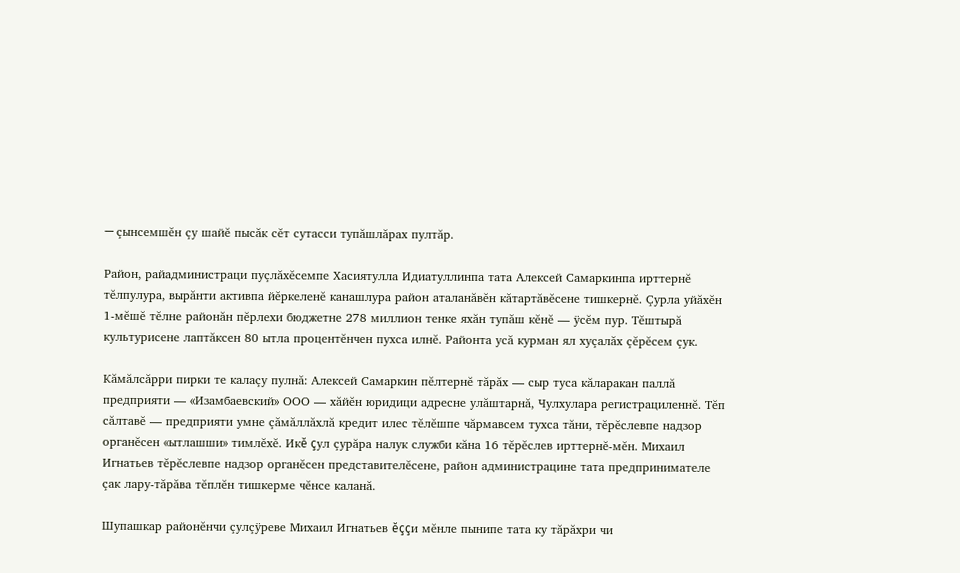— çынсемшĕн çу шайĕ пысăк сĕт сутасси тупăшлăрах пултăр.

Район, райадминистраци пуçлăхĕсемпе Хасиятулла Идиатуллинпа тата Алексей Самаркинпа ирттернĕ тĕлпулура, вырăнти активпа йĕркеленĕ канашлура район аталанăвĕн кăтартăвĕсене тишкернĕ. Çурла уйăхĕн 1-мĕшĕ тĕлне районăн пĕрлехи бюджетне 278 миллион тенке яхăн тупăш кĕнĕ — ÿсĕм пур. Тĕштырă культурисене лаптăксен 80 ытла процентĕнчен пухса илнĕ. Районта усă курман ял хуçалăх çĕрĕсем çук.

Кăмăлсăрри пирки те калаçу пулнă: Алексей Самаркин пĕлтернĕ тăрăх — сыр туса кăларакан паллă предприяти — «Изамбаевский» ООО — хăйĕн юридици адресне улăштарнă, Чулхулара регистрациленнĕ. Тĕп сăлтавĕ — предприяти умне çăмăллăхлă кредит илес тĕлĕшпе чăрмавсем тухса тăни, тĕрĕслевпе надзор органĕсен «ытлашши» тимлĕхĕ. Икĕ çул çурăра налук служби кăна 16 тĕрĕслев ирттернĕ-мĕн. Михаил Игнатьев тĕрĕслевпе надзор органĕсен представителĕсене, район администрацине тата предпринимателе çак лару-тăрăва тĕплĕн тишкерме чĕнсе каланă.

Шупашкар районĕнчи çулçÿреве Михаил Игнатьев ĕççи мĕнле пынипе тата ку тăрăхри чи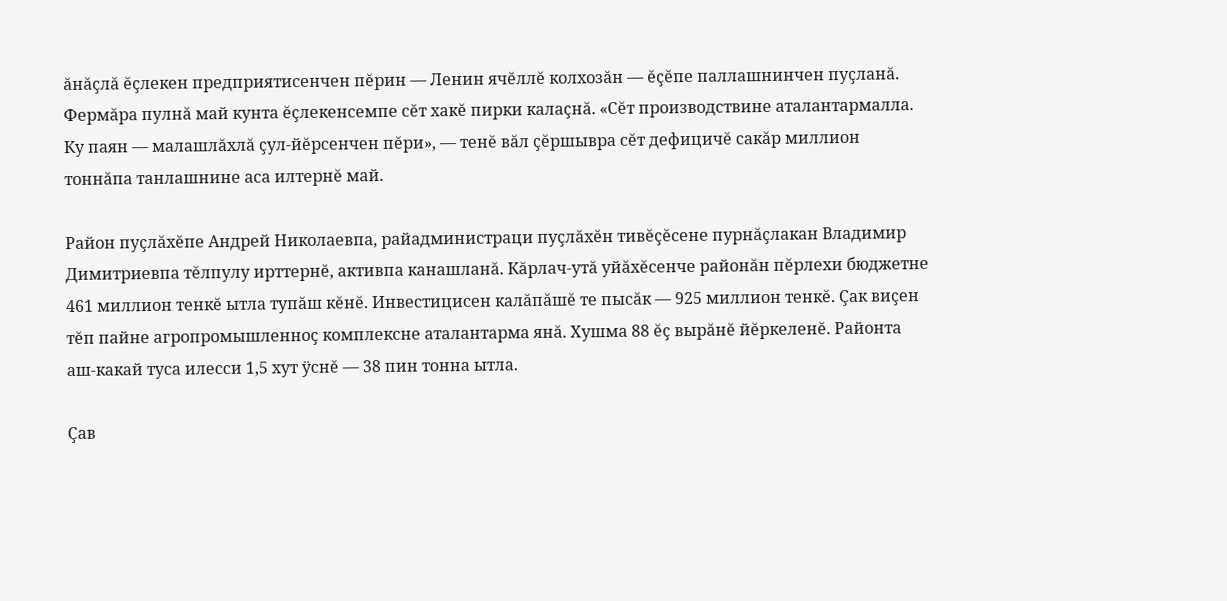ăнăçлă ĕçлекен предприятисенчен пĕрин — Ленин ячĕллĕ колхозăн — ĕçĕпе паллашнинчен пуçланă. Фермăра пулнă май кунта ĕçлекенсемпе сĕт хакĕ пирки калаçнă. «Сĕт производствине аталантармалла. Ку паян — малашлăхлă çул-йĕрсенчен пĕри», — тенĕ вăл çĕршывра сĕт дефицичĕ сакăр миллион тоннăпа танлашнине аса илтернĕ май.

Район пуçлăхĕпе Андрей Николаевпа, райадминистраци пуçлăхĕн тивĕçĕсене пурнăçлакан Владимир Димитриевпа тĕлпулу ирттернĕ, активпа канашланă. Кăрлач-утă уйăхĕсенче районăн пĕрлехи бюджетне 461 миллион тенкĕ ытла тупăш кĕнĕ. Инвестицисен калăпăшĕ те пысăк — 925 миллион тенкĕ. Çак виçен тĕп пайне агропромышленноç комплексне аталантарма янă. Хушма 88 ĕç вырăнĕ йĕркеленĕ. Районта аш-какай туса илесси 1,5 хут ÿснĕ — 38 пин тонна ытла.

Çав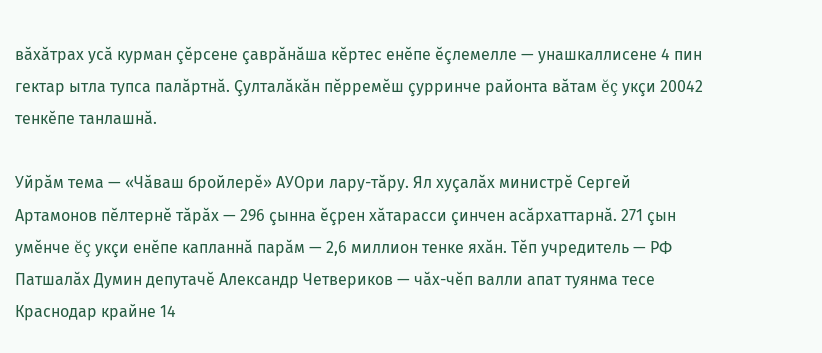вăхăтрах усă курман çĕрсене çаврăнăша кĕртес енĕпе ĕçлемелле — унашкаллисене 4 пин гектар ытла тупса палăртнă. Çулталăкăн пĕрремĕш çурринче районта вăтам ĕç укçи 20042 тенкĕпе танлашнă.

Уйрăм тема — «Чăваш бройлерĕ» АУОри лару-тăру. Ял хуçалăх министрĕ Сергей Артамонов пĕлтернĕ тăрăх — 296 çынна ĕçрен хăтарасси çинчен асăрхаттарнă. 271 çын умĕнче ĕç укçи енĕпе капланнă парăм — 2,6 миллион тенке яхăн. Тĕп учредитель — РФ Патшалăх Думин депутачĕ Александр Четвериков — чăх-чĕп валли апат туянма тесе Краснодар крайне 14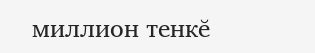миллион тенкĕ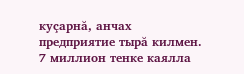куçарнă, анчах предприятие тырă килмен. 7 миллион тенке каялла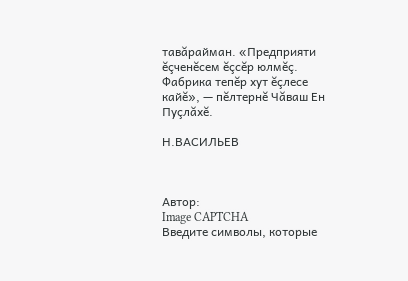тавăрайман. «Предприяти ĕçченĕсем ĕçсĕр юлмĕç. Фабрика тепĕр хут ĕçлесе кайĕ», — пĕлтернĕ Чăваш Ен Пуçлăхĕ.

Н.ВАСИЛЬЕВ



Автор:
Image CAPTCHA
Введите символы, которые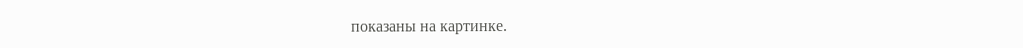показаны на картинке.